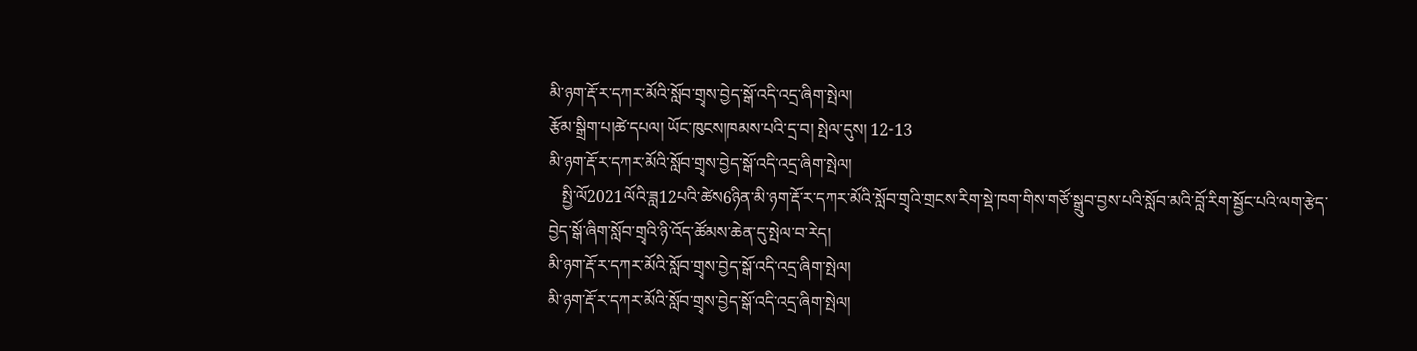མི་ཉག་རྡོ་ར་དཀར་མོའི་སློབ་གྲྭས་བྱེད་སྒོ་འདི་འདྲ་ཞིག་སྤེལ།
རྩོམ་སྒྲིག་པ།ཚེ་དཔལ། ཡོང་ཁུངས།ཁམས་པའི་དྲ་བ། སྤེལ་དུས། 12-13
མི་ཉག་རྡོ་ར་དཀར་མོའི་སློབ་གྲྭས་བྱེད་སྒོ་འདི་འདྲ་ཞིག་སྤེལ།
   སྤྱི་ལོ2021ལོའི་ཟླ12པའི་ཚེས6ཉིན་མི་ཉག་རྡོ་ར་དཀར་མོའི་སློབ་གྲྭའི་གྲངས་རིག་སྡེ་ཁག་གིས་གཙོ་སྒྲུབ་བྱས་པའི་སློབ་མའི་བློ་རིག་སྦྱོང་པའི་ལག་རྩེད་བྱེད་སྒོ་ཞིག་སློབ་གྲྭའི་ཉི་འོད་ཚོམས་ཆེན་དུ་སྤེལ་བ་རེད།
མི་ཉག་རྡོ་ར་དཀར་མོའི་སློབ་གྲྭས་བྱེད་སྒོ་འདི་འདྲ་ཞིག་སྤེལ།
མི་ཉག་རྡོ་ར་དཀར་མོའི་སློབ་གྲྭས་བྱེད་སྒོ་འདི་འདྲ་ཞིག་སྤེལ།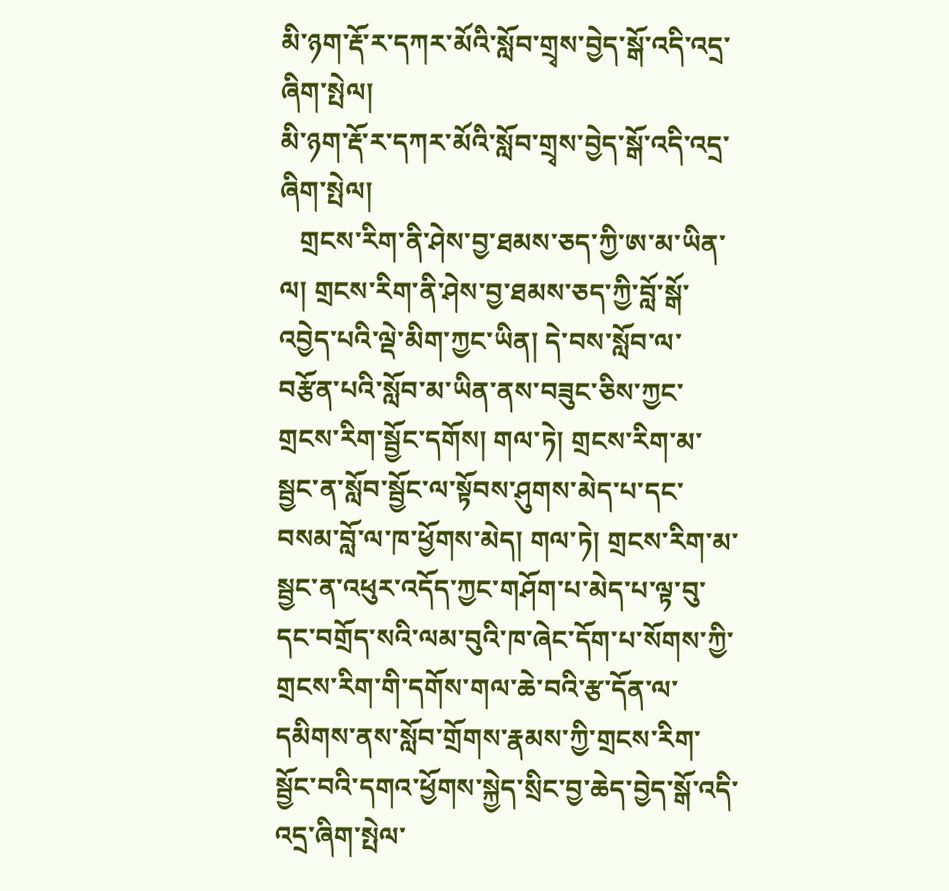མི་ཉག་རྡོ་ར་དཀར་མོའི་སློབ་གྲྭས་བྱེད་སྒོ་འདི་འདྲ་ཞིག་སྤེལ།
མི་ཉག་རྡོ་ར་དཀར་མོའི་སློབ་གྲྭས་བྱེད་སྒོ་འདི་འདྲ་ཞིག་སྤེལ།
   གྲངས་རིག་ནི་ཤེས་བྱ་ཐམས་ཅད་ཀྱི་ཨ་མ་ཡིན་ལ། གྲངས་རིག་ནི་ཤེས་བྱ་ཐམས་ཅད་ཀྱི་བློ་སྒོ་འབྱེད་པའི་ལྡེ་མིག་ཀྱང་ཡིན། དེ་བས་སློབ་ལ་བརྩོན་པའི་སློབ་མ་ཡིན་ནས་བཟུང་ཅིས་ཀྱང་གྲངས་རིག་སྦྱོང་དགོས། གལ་ཏེ། གྲངས་རིག་མ་སྦྱང་ན་སློབ་སྦྱོང་ལ་སྟོབས་ཤུགས་མེད་པ་དང་བསམ་བློ་ལ་ཁ་ཕྱོགས་མེད། གལ་ཏེ། གྲངས་རིག་མ་སྦྱང་ན་འཕུར་འདོད་ཀྱང་གཤོག་པ་མེད་པ་ལྟ་བུ་དང་བགྲོད་སའི་ལམ་བུའི་ཁ་ཞེང་དོག་པ་སོགས་ཀྱི་གྲངས་རིག་གི་དགོས་གལ་ཆེ་བའི་རྩ་དོན་ལ་དམིགས་ནས་སློབ་གྲོགས་རྣམས་ཀྱི་གྲངས་རིག་སྦྱོང་བའི་དགའ་ཕྱོགས་སྐྱེད་སྲིང་བྱ་ཆེད་བྱེད་སྒོ་འདི་འདྲ་ཞིག་སྤེལ་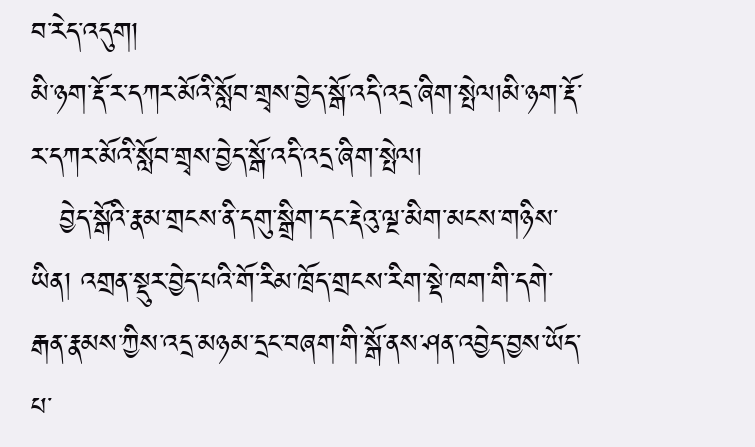བ་རེད་འདུག།
མི་ཉག་རྡོ་ར་དཀར་མོའི་སློབ་གྲྭས་བྱེད་སྒོ་འདི་འདྲ་ཞིག་སྤེལ།མི་ཉག་རྡོ་ར་དཀར་མོའི་སློབ་གྲྭས་བྱེད་སྒོ་འདི་འདྲ་ཞིག་སྤེལ།
   བྱེད་སྒོའི་རྣམ་གྲངས་ནི་དགུ་སྒྲིག་དང་རྡེའུ་ལྔ་མིག་མངས་གཉིས་ཡིན། འགྲན་སྡུར་བྱེད་པའི་གོ་རིམ་ཁྲོད་གྲངས་རིག་སྡེ་ཁག་གི་དགེ་རྒན་རྣམས་ཀྱིས་འདྲ་མཉམ་དྲང་བཞག་གི་སྒོ་ནས་ཤན་འབྱེད་བྱས་ཡོད་པ་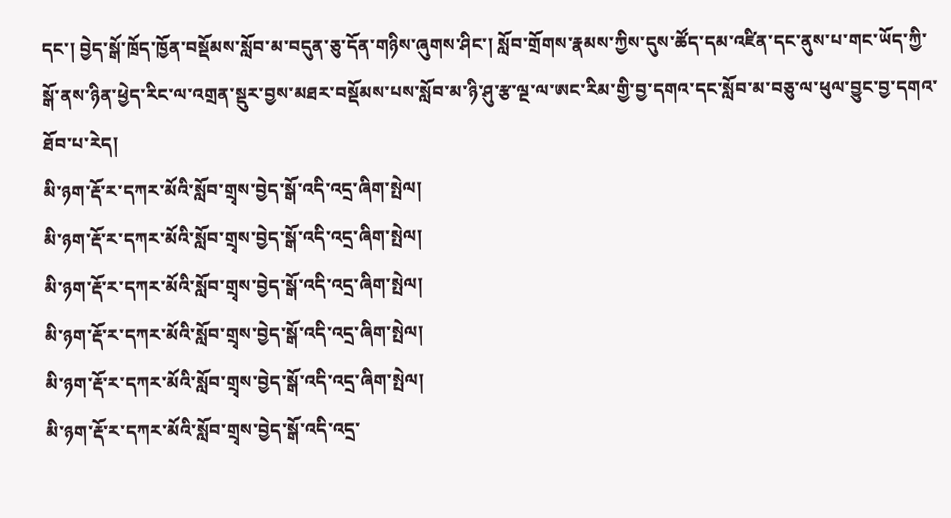དང་། བྱེད་སྒོ་ཁྲོད་ཁྱོན་བསྡོམས་སློབ་མ་བདུན་ཅུ་དོན་གཉིས་ཞུགས་ཤིང་། སློབ་གྲོགས་རྣམས་ཀྱིས་དུས་ཚོད་དམ་འཛིན་དང་ནུས་པ་གང་ཡོད་ཀྱི་སྒོ་ནས་ཉིན་ཕྱེད་རིང་ལ་འགྲན་སྡུར་བྱས་མཐར་བསྡོམས་པས་སློབ་མ་ཉི་ཤུ་རྩ་ལྔ་ལ་ཨང་རིམ་གྱི་བྱ་དགའ་དང་སློབ་མ་བཅུ་ལ་ཕུལ་བྱུང་བྱ་དགའ་ཐོབ་པ་རེད།
མི་ཉག་རྡོ་ར་དཀར་མོའི་སློབ་གྲྭས་བྱེད་སྒོ་འདི་འདྲ་ཞིག་སྤེལ།
མི་ཉག་རྡོ་ར་དཀར་མོའི་སློབ་གྲྭས་བྱེད་སྒོ་འདི་འདྲ་ཞིག་སྤེལ།
མི་ཉག་རྡོ་ར་དཀར་མོའི་སློབ་གྲྭས་བྱེད་སྒོ་འདི་འདྲ་ཞིག་སྤེལ།
མི་ཉག་རྡོ་ར་དཀར་མོའི་སློབ་གྲྭས་བྱེད་སྒོ་འདི་འདྲ་ཞིག་སྤེལ།
མི་ཉག་རྡོ་ར་དཀར་མོའི་སློབ་གྲྭས་བྱེད་སྒོ་འདི་འདྲ་ཞིག་སྤེལ།
མི་ཉག་རྡོ་ར་དཀར་མོའི་སློབ་གྲྭས་བྱེད་སྒོ་འདི་འདྲ་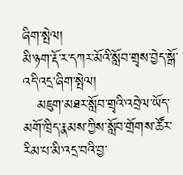ཞིག་སྤེལ།
མི་ཉག་རྡོ་ར་དཀར་མོའི་སློབ་གྲྭས་བྱེད་སྒོ་འདི་འདྲ་ཞིག་སྤེལ།
   མཇུག་མཐར་སློབ་གྲྭའི་འབྲེལ་ཡོད་མགོ་ཁྲིད་རྣམས་ཀྱིས་སློབ་གྲོགས་ཚོར་རིམ་པ་མི་འདྲ་བའི་བྱ་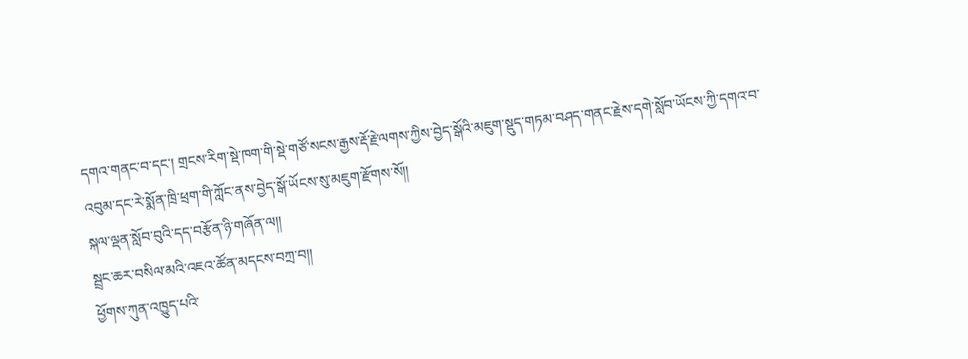དགའ་གནང་བ་དང་། གྲངས་རིག་སྡེ་ཁག་གི་སྡེ་གཙོ་སངས་རྒྱས་རྡོ་རྗེ་ལགས་ཀྱིས་བྱེད་སྒོའི་མཇུག་སྡུད་གཏམ་བཤད་གནང་རྗེས་དགེ་སློབ་ཡོངས་ཀྱི་དགའ་བ་འབུམ་དང་རེ་སྨོན་ཁྲི་ཕྲག་གི་ཀློང་ནས་བྱེད་སྒོ་ཡོངས་སུ་མཇུག་རྫོགས་སོ།།
སྐལ་ལྡན་སློབ་བུའི་དད་བརྩོན་ཉི་གཞོན་ལ།།
སྦྲང་ཆར་བསིལ་མའི་འཇའ་ཚོན་མདངས་བཀྲ་བ།།
ཕྱོགས་ཀུན་འཁྱུད་པའི་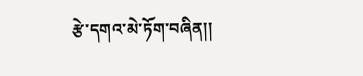རྩེ་དགའ་མེ་ཏོག་བཞིན།།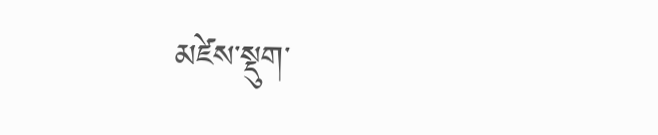མཛེས་སྡུག་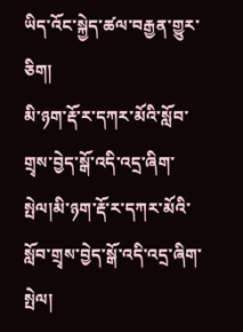ཡིད་འོང་སྐྱེད་ཚལ་བརྒྱན་གྱུར་ཅིག།
མི་ཉག་རྡོ་ར་དཀར་མོའི་སློབ་གྲྭས་བྱེད་སྒོ་འདི་འདྲ་ཞིག་སྤེལ།མི་ཉག་རྡོ་ར་དཀར་མོའི་སློབ་གྲྭས་བྱེད་སྒོ་འདི་འདྲ་ཞིག་སྤེལ།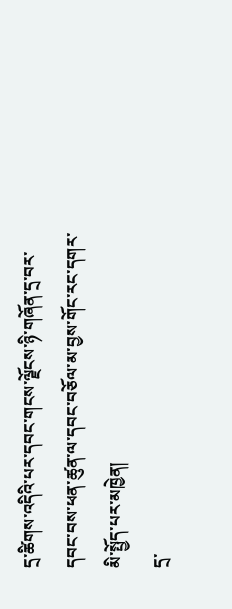དྲ་ཚིགས་འདིའི་པར་དབང་གངས་ལྗོངས་ཉི་གཞོན་དྲ་བར་དབང་བས་ཕན་ཚུན་ལ་དབང་བཅོལ་མ་བྱས་གོང་རང་དགར་མི་སྤྱོད་པར་མཁྱེན།
དྲ་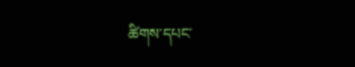ཚིགས་དཔང་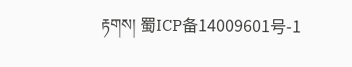རྟགས། 蜀ICP备14009601号-1